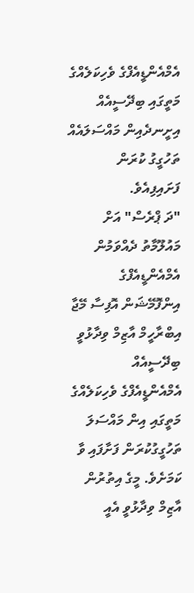އެމްއެންޑީއެފްގެ ވެހިކަލެއްގެ މަތީގައި ބިދޭސީއެއް އިށީނދެއިން މައްސަލައެއް ތަހުގީގު ކުރަން ފަށައިފިއެވެ.
"ދަ ޕްރެސް" އަށް މައުލޫމާތު ދެއްވަމުން އެމްއެންޑީއެފްގެ އިންފޮމޭޝަން އޮފިސާ މޭޖާ އިބްރާހީމް އާޒިމް ވިދާޅުވީ ބިދޭސީއެއް އެމްއެންޑީއެފްގެ ވެހިކަލެއްގެ މަތީގައި އިން މައްސަލަ ތަހުގީގުކުރަން ފަށާފައި ވާ ކަމަށެވެ. މީގެ އިތުރުން އާޒިމް ވިދާޅުވީ އެއީ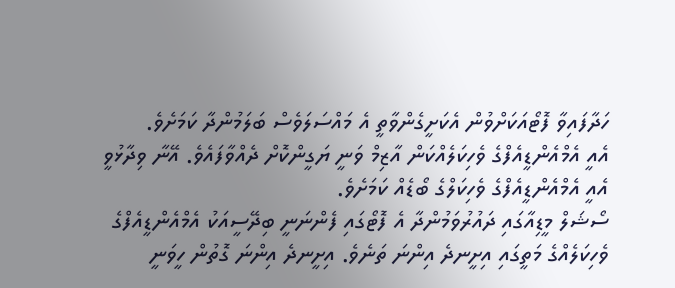ހަދާފައިވާ ފޮޓޯއަކަށްވުން އެކަށީގެންވާތީ އެ މައްސަލަވެސް ބަލަމުންދާ ކަމަށެވެ.
އެއީ އެމްއެންޑީއެފްގެ ވެހިކަލެއްކަން އާޒިމް ވަނީ ޔަގީންކޮށް ދެއްވާފައެވެ. އޭނާ ވިދާޅުވީ އެއީ އެމްއެންޑީއެފްގެ ވެހިކަލްގެ ބޯޑެއް ކަމަށެވެ.
ސޯޝަލް މީޑިއާގައި ދައުރުވަމުންދާ އެ ފޮޓޯގައި ފެންނަނީ ބިދޭސީއަކު އެމްއެންޑީއެފްގެ ވެހިކަލެއްގެ މަތީގައި އިށީނދެ އިންނަ ތަނެވެ. އިށީނދެ އިންނަ ގޮތުން ހީވަނީ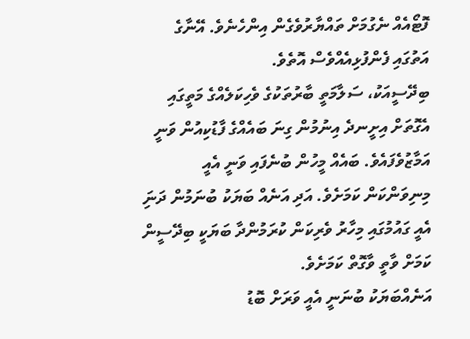ފޮޓޯއެއް ނެގުމަށް ތައްޔާރުވެގެން އިންހެނެވެ. އޭނާގެ އަތުގައި ފެންފުޅިއެއްވެސް އޮތެވެ.
ބިދޭސީއަކު، ސަލާމަތީ ބާރުތަކުގެ ވެހިކަލެއްގެ މަތީގައި އެގޮތަށް އިށީނދެ އިނުމުން ގިނަ ބައެއްގެ ފާޑުކިއުން ވަނީ އަމާޒުވެފައެވެ. ބައެއް މީހުން ބުނެފައި ވަނީ އެއީ މިނިވަންކަން ކަމަށެވެ. އަދި އަނެއް ބަޔަކު ބުނަމުން ދަނަި އެއީ ގައުމުގައި މިހާރު ވެރިކަން ކުރަމުންދާ ބަޔަކީ ބިދޭސީން ކަމަށް ވާތީ ވާގޮތް ކަމަށެވެ.
އަނެއްބަޔަކު ބުނަނީ އެއީ ވަރަށް ބޮޑު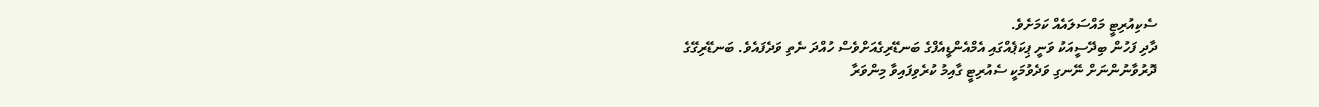ސެކިއުރިޓީ މައްސަލައެއް ކަމަށެވެ.
ދާދި ފަހުން ބިދޭސީއަކު ވަނީ ޕިކަޕެއްގައި އެމްއެންޑީއެފްގެ ބަނޑޭރިގެއަށްވެސް ހުއްދަ ނެތި ވަދެފައެވެ. ބަނޑޭރިގޭގެ ދޮރުވާނުންނަށް ނޭނގި ވަދެވުމަކީ ސެއުރިޓީ ގާއިމު ކުރެވިފައިވާ މިންވަރާ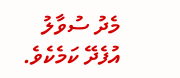މެދު ސުވާލު އުފެދޭ ކަމެކެވެ.